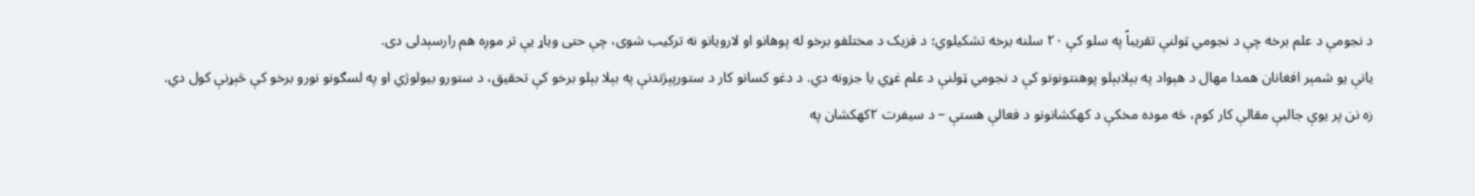د نجومې د علم برخه چې د نجومي ټولنې تقریباً په سلو کې ۲۰ سلنه برخه تشکیلوي؛ د فزیک د مختلفو برخو له پوهانو او لارویانو نه ترکیب شوی، چې حتی ویاړ یې تر موږه هم رارسېدلی دی.
یانې یو شمېر افغانان همدا مهال د هېواد په بېلابېلو پوهنتونونو کې د نجومي ټولنې د علم غړي یا جزونه دي. د دغو کسانو کار د ستورپېژندنې په بېلا بېلو برخو کې تحقیق، د ستورو بیولوژي او په لسګونو نورو برخو کې څېړنې کول دي.
زه نن پر یوې جالبې مقالې کار کوم، څه موده مخکې د کهکشانونو د فعالې هستې – د سیفرت ۲کهکشان په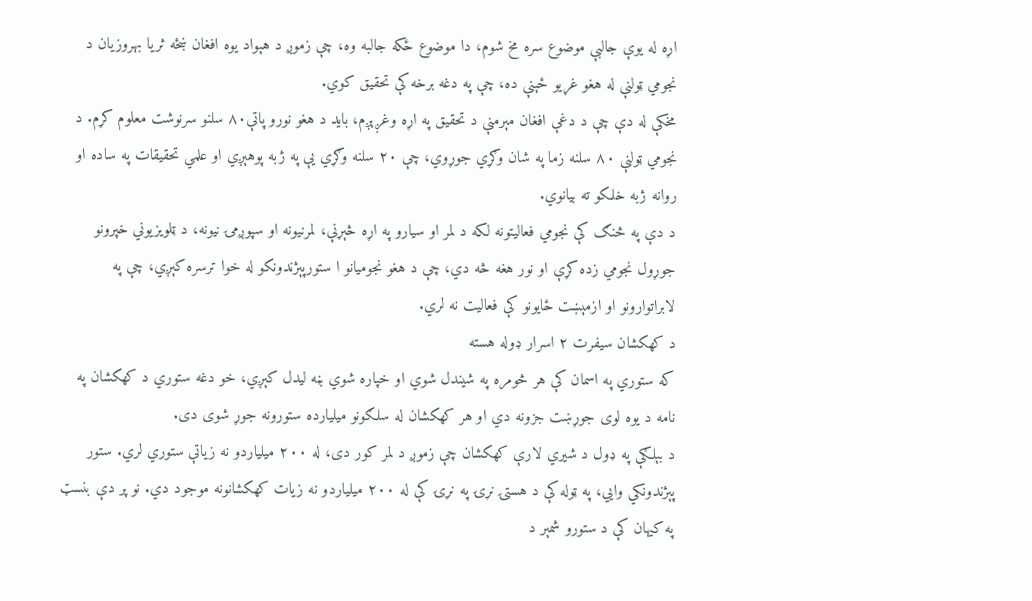اړه له یوې جالبې موضوع سره مخ شوم، دا موضوع ځکه جالبه وه، چې زموږ د هېواد یوه افغان ښځه ثریا بهروزیان د نجومي ټولنې له هغو غړیو ځېنې ده، چې په دغه برخه کې تحقیق کوي.
مخکې له دې چې د دغې افغان مېرمنې د تحقیق په اړه وغږېږم، باید د هغو نورو پاتې۸۰ سلنو سرنوشت معلوم کړم. د نجومي ټولنې ۸۰ سلنه زما په شان وګړي جوړوي، چې ۲۰ سلنه وګړي یې په ژبه پوهېږي او علمي تحقیقات په ساده او روانه ژبه خلکو ته بیانوي.
د دې په څنګ کې نجومي فعالیتونه لکه د لمر او سیارو په اړه څېړنې، لمرنیونه او سپوږمۍ نیونه، د ټلویزیوني خپرونو جوړول نجومي زده کړې او نور هغه څه دي، چې د هغو نجومیانو ا ستورپېژندونکو له خوا ترسره کېږي، چې په لابراتوارونو او ازمېښت ځایونو کې فعالیت نه لري.
د کهکشان سیفرت ۲ اسرار ډوله هسته
که ستوري په اسمان کې هر څومره په شیندل شوي او خپاره شوي بڼه لیدل کېږي، خو دغه ستوري د کهکشان په نامه د یوه لوی جوړښت جزونه دي او هر کهکشان له سلګونو میلیارده ستورونه جوړ شوی دی.
د بېلګې په ډول د شيري لارې کهکشان چې زموږ د لمر کور دی، له ۲۰۰ میلیاردو نه زیاتې ستوري لري. ستور پېژندونکي وايي، په ټوله کې د هستۍ نړۍ په نړۍ کې له ۲۰۰ میلیاردو نه زیات کهکشانونه موجود دي. نو پر دې بنسټ په کیهان کې د ستورو شمېر د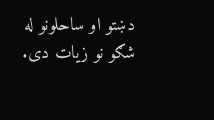دښتو او ساحلونو له شګو نو زیات دی.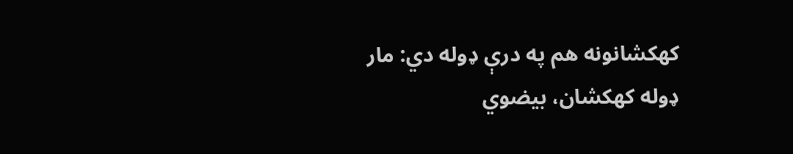کهکشانونه هم په درې ډوله دي: مار ډوله کهکشان، بیضوي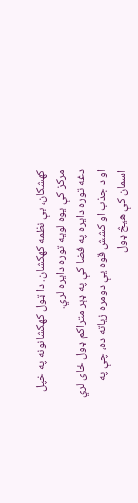کهشکان، بې نظمه کهکشان. دا ټول کهکشانونه په خپل مرکز کې یوه لویه توره دایره لري.
دغه توره دایره په فضا کې په ډېر متراکم ډول ځای لري او د جذب او کشش قوه یې دومره زیاته ده، چې په اسمان کې هیڅ ډول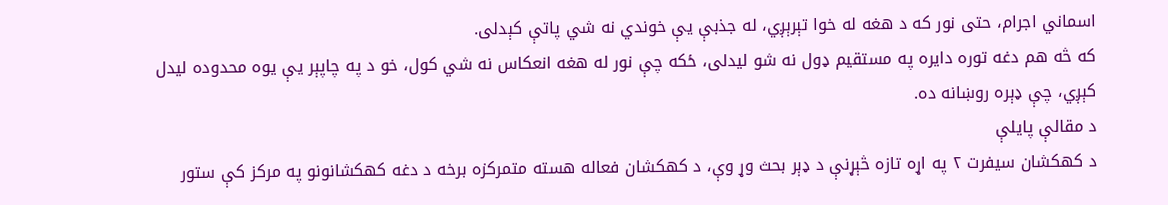اسماني اجرام، حتی نور که د هغه له خوا تېرېږي، له جذبې یې خوندي نه شي پاتې کېدلی.
که څه هم دغه توره دایره په مستقیم ډول نه شو لیدلی، ځکه چې نور له هغه انعکاس نه شي کول، خو د په چاپېر یې یوه محدوده لیدل کېږي، چې ډېره روښانه ده.
د مقالې پایلې
د کهکشان سیفرت ۲ په اړه تازه څېړنې د ډېر بحث وړ وې، د کهکشان فعاله هسته متمرکزه برخه د دغه کهکشانونو په مرکز کې ستور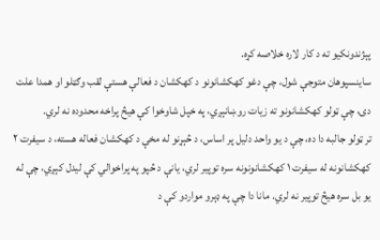پېژندونکیو ته د کار لاره خلاصه کړه.
ساینسپوهان متوجې شول، چې دغو کهکشانونو د کهکشان د فعالې هستې لقب وګټلو او همدا علت دی، چې ټولو کهکشانونو ته زیات روښانېږي، په خپل شاوخوا کې هیڅ پراخه محدوده نه لري.
تر ټولو جالبه دا ده، چې د یو واحد دلیل پر اساس، د څېړنو له مخې د کهکشان فعاله هسته، د سیفرت ۲ کهکشانونه له سیفرت ۱ کهکشانونونه سره توپیر لري، یانې د څپو په پراخوالي کې لیدل کېږي، چې له یو بل سره هیڅ توپیر نه لري. مانا دا چې په ډېرو مواردو کې د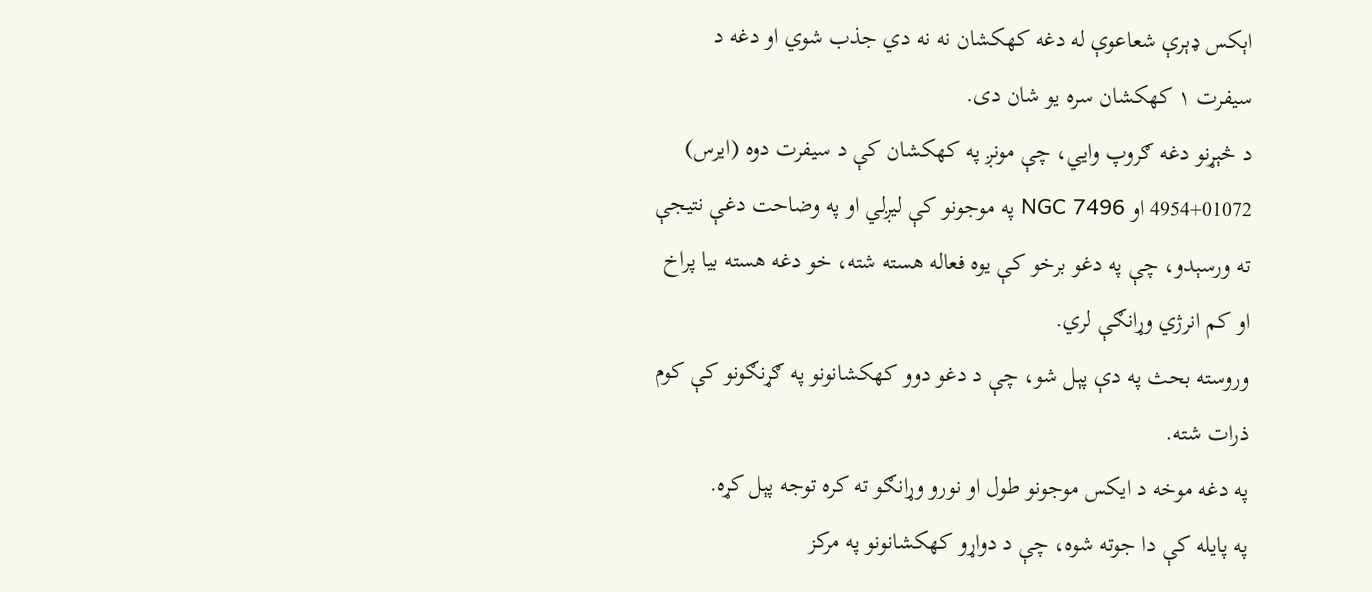اېکس ډېرې شعاعوې له دغه کهکشان نه نه دي جذب شوي او دغه د سیفرت ۱ کهکشان سره یو شان دی.
د څېړنو دغه ګروپ وايي، چې مونږ په کهکشان کې د سیفرت دوه (ایرس) 01072+4954 او NGC 7496 په موجونو کې ليږلي او په وضاحت دغې نتيجې ته ورسېدو، چې په دغو برخو کې يوه فعاله هسته شته، خو دغه هسته بیا پراخ او کم انرژي وړانګې لري.
وروسته بحث په دې پېل شو، چې د دغو دوو کهکشانونو په ګړنګونو کې کوم ذرات شته.
په دغه موخه د ایکس موجونو طول او نورو وړانګو ته کره توجه پېل کړه.
په پایله کې دا جوته شوه، چې د دواړو کهکشانونو په مرکز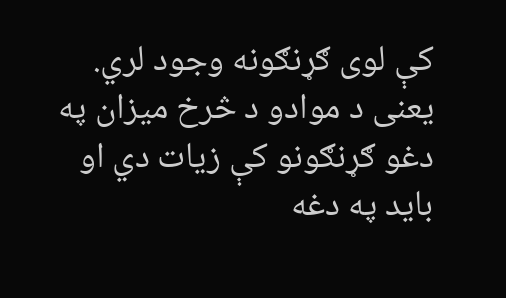کې لوی ګړنګونه وجود لري.
یعنی د موادو د څرخ میزان په دغو ګړنګونو کې زيات دي او باید په دغه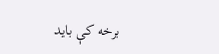برخه کې باید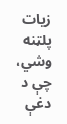زیات پلټنه وشي، چې د دغې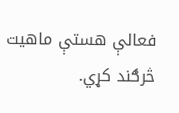فعالې هستې ماهیت څرګند کړي.